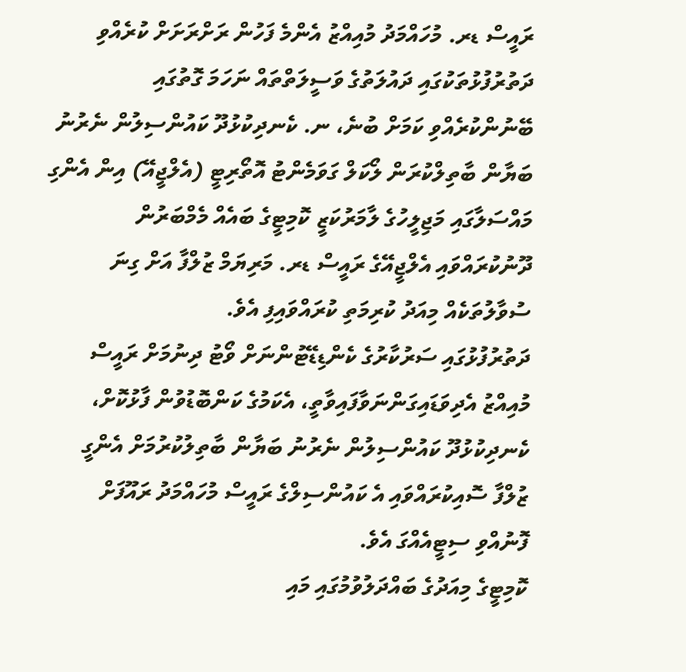ރައީސް ޑރ. މުހައްމަދު މުއިއްޒު އެންމެ ފަހުން ރަށްރަށަށް ކުރެއްވި ދަތުރުފުޅުތަކުގައި ދައުލަތުގެ ވަސީލަތްތައް ނަހަމަ ގޮތުގައި ބޭނުންކުރެއްވި ކަމަށް ބުނެ، ނ. ކެނދިކުޅުދޫ ކައުންސިލުން ނެރުނު ބަޔާން ބާތިލްކުރަން ލޯކަލް ގަވަމެންޓު އޮތޯރިޓީ (އެލްޖީއޭ) އިން އެންގި މައްސަލާގައި މަޖިލީހުގެ ލާމަރުކަޒީ ކޮމިޓީގެ ބައެއް މެމްބަރުން ދޫނުކުރައްވައި އެލްޖީއޭގެ ރައީސް ޑރ. މަރިޔަމް ޒުލްފާ އަށް ގިނަ ސުވާލުތަކެއް މިއަދު ކުރިމަތި ކުރައްވައިފި އެވެ.
ދަތުރުފުޅުގައި ސަރުކާރުގެ ކެންޑިޑޭޓުންނަށް ވޯޓު ދިނުމަށް ރައީސް މުއިއްޒު އެދިވަޑައިގަންނަވާފައިވާތީ، އެކަމުގެ ކަންބޮޑުވުން ފާޅުކޮށް، ކެނދިކުޅުދޫ ކައުންސިލުން ނެރުނު ބަޔާން ބާތިލުކުރުމަށް އެންގީ ޒުލްފާ ސޮއިކުރައްވައި އެ ކައުންސިލްގެ ރައީސް މުހައްމަދު ރައޫފަށް ފޮނުއްވި ސިޓީއެއްގަ އެވެ.
ކޮމިޓީގެ މިއަދުގެ ބައްދަލުވުމުގައި މައި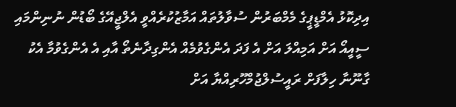އިދިކޮޅު އެމްޑީޕީގެ މެމްބަރުން ސުވާލުތައް އަމާޒުކުރެއްވީ އެލްޖީއޭގެ ބޯޑުން ނުނިންމައި ސީއީއޯ އަށް އަމިއްލަ އަށް އެ ފަދަ އެންގެވުމެއް އެންގިދާނެތޯ އާއި އެ އެންގެވުމާ އެކު ގާނޫނާ ހިލާފަށް ރައީސުލްޖުމްހޫރިއްޔާ އަށް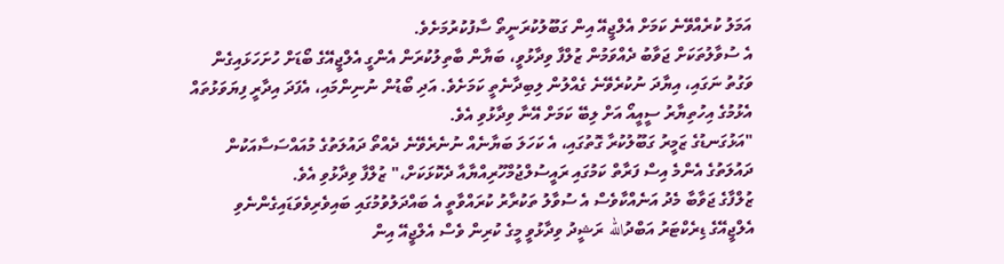އަމަލު ކުރެއްވޭނެ ކަމަށް އެލްޖީއޭ އިން ގަބޫލުކުރަނީތޯ ސާފުކުރުމަށެވެ.
އެ ސުވާލުތަކަށް ޖަވާބު ދެއްވަމުން ޒުލްފާ ވިދާޅުވީ، ބަޔާން ބާތިލުކުރަން އެންގީ އެލްޖީއޭގެ ބޯޑަށް ހުށަހަޅައިގެން ވަގުތު ނަގައި، އިޔާދަ ނުކުރެވޭނެ ގެއްލުން ލިބިދާނެތީ ކަމަށެވެ. އަދި ބޯޑުން ނުނިންމައި، އެފަދަ އިދާރީ ފިޔަވަޅުތައް އެޅުމުގެ އިހުތިޔާރު ސީއީއޯ އަށް ލިބޭ ކަމަށް އޭނާ ވިދާޅުވި އެވެ.
"އަޅުގަނޑުގެ ޒަމީރު ގަބޫލުކުރާ ގޮތުގައި، އެ ކަހަލަ ބަޔާނެއް ނުނެރެވޭނެ ދެއްތޯ ދައުލަތުގެ މުއައްސަސާއަކުން ދައުލަތުގެ އެންމެ އިސް ފަރާތް ކަމުގައި ރައީސުލްޖުމްހޫރިއްޔާއާ ދެކޮޅަކަށް،" ޒުލްފާ ވިދާޅުވި އެވެ.
ޒުލްފާގެ ޖަވާބާ މެދު އަނެއްކާވެސް އެ ސުވާލު ތަކުރާރު ކުރައްވާތީ އެ ބައްދަލުވުމުގައި ބައިވެރިވެވަޑައިގެންނެވި އެލްޖީއޭގެ ޑިރެކްޓަރު އަބްދުالله ރަޝީދު ވިދާޅުވީ މީގެ ކުރިން ވެސް އެލްޖީއޭ އިން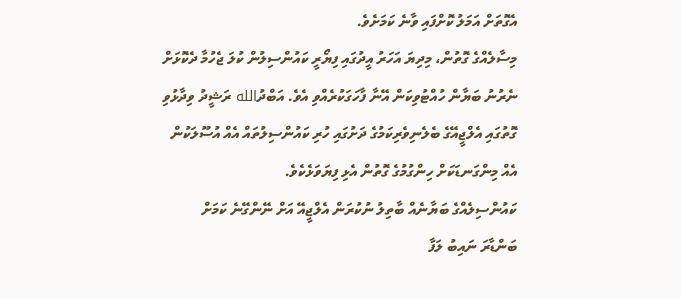އެގޮތަށް އަމަލު ކޮށްފައި ވާނެ ކަމަށެވެ.
މިސާލެއްގެ ގޮތުން، މިދިޔަ އަހަރު އީދުގައި ފިޔޯރީ ކައުންސިލުން ކުލަ ޖެހުމާ ދެކޮޅަށް ނެރުނު ބަޔާން ހުއްޓުވިކަން އޭނާ ފާހަގަކުރެއްވި އެވެ. އަބްދުالله ރަޝީދު ވިދާޅުވި ގޮތުގައި އެލްޖީއޭގެ ބެލެނިވެރިކަމުގެ ދަށުގައި ހުރި ކައުންސިލުތައް އެއް އުސޫލަކުން އެއް މިންގަނޑަކަށް ހިންގުމުގެ ގޮތުން އެޅި ފިޔަވަޅެކެވެ.
ކައުންސިލެއްގެ ބަޔާނެއް ބާތިލު ނުކުރަން އެލްޖީއޭ އަށް ނޭންގޭނެ ކަމަށް ބަންޑާރަ ނައިބު ލަފާ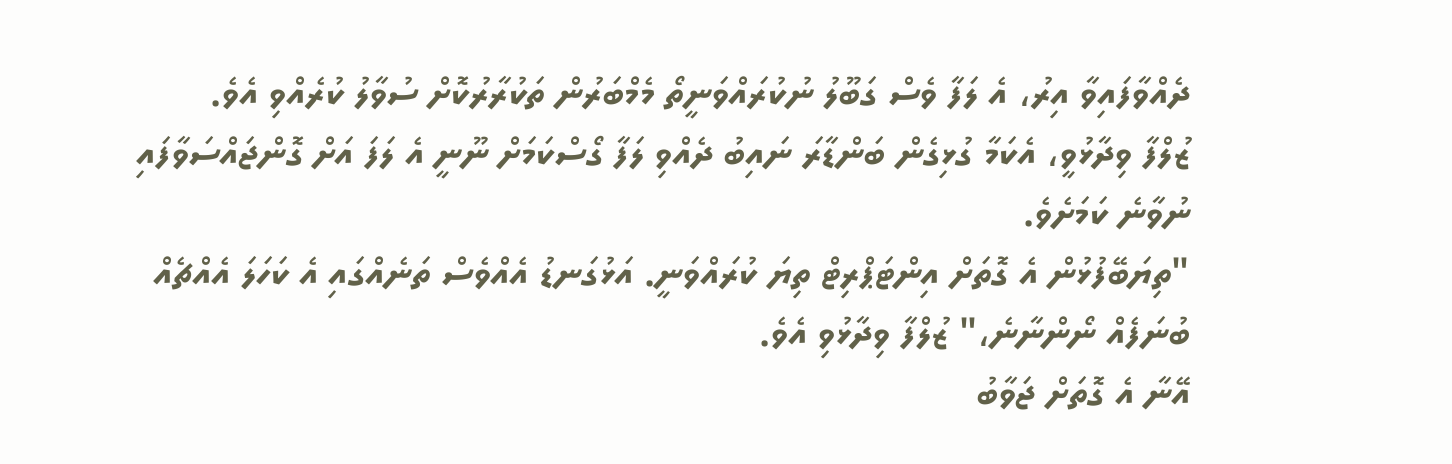ދެއްވާފައިވާ އިރު، އެ ލަފާ ވެސް ގަބޫލު ނުކުރައްވަނީތޯ މެމްބަރުން ތަކުރާރުކޮށް ސުވާލު ކުރެއްވި އެވެ.
ޒުލްފާ ވިދާޅުވީ، އެކަމާ ގުޅިގެން ބަންޑާރަ ނައިބު ދެއްވި ލަފާ ގޯސްކަމަށް ނޫނީ އެ ލަފަ އަށް ގޮންޖައްސަވާފައި ނުވާނެ ކަމަށެވެ.
"ތިޔަބޭފުޅުން އެ ގޮތަށް އިންޓަޕްރިޓް ތިޔަ ކުރައްވަނީ. އަޅުގަނޑު އެއްވެސް ތަނެއްގައި އެ ކަހަލަ އެއްޗެއް ބުނަފެއް ނޯންނާނެ،" ޒުލްފާ ވިދާޅުވި އެވެ.
އޭނާ އެ ގޮތަށް ޖަވާބު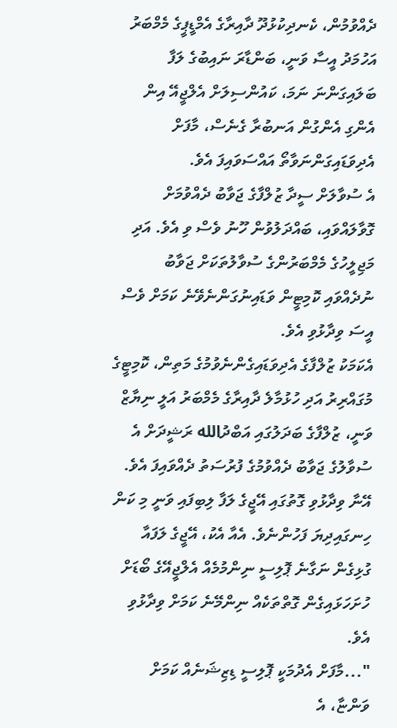ދެއްވުމުން، ކެނދިކުޅުދޫ ދާއިރާގެ އެމްޑީޕީގެ މެމްބަރު އަހުމަދު އީސާ ވަނީ، ބަންޑާރަ ނައިބުގެ ލަފާ ބަލައިގަންނަ ނަމަ، ކައުންސިލަށް އެލްޖީއޭ އިން އެންގި އެންގުން އަނބުރާ ގެނެސް، މާފަށް އެދިވަޑައިގަންނަވާތޯ އައްސަވައިފަ އެވެ.
އެ ސުވާލަށް ސީދާ ޒުލްފާގެ ޖަވާބު ދެއްވުމަށް ގޮވާލައްވައި، ބައްދަލުވުން ހޫނު ވެސް ވި އެވެ. އަދި މަޖިލީހުގެ މެމްބަރުންގެ ސުވާލުތަކަށް ޖަވާބު ނުދެއްވައި ކޮމިޓީން ވަޑައިނުގަންނެވޭނެ ކަމަށް ވެސް އީސަ ވިދާޅުވި އެވެ.
އެކަމަކު ޒުލްފާގެ އެދިވަޑައިގެންނެވުމުގެ މަތިން، ކޮމިޓީގެ މުގައްރިރު އަދި ހުޅުމާލެ ދާއިރާގެ މެމްބަރު އަލީ ނިޔާޒް ވަނީ، ޒުލްފާގެ ބަދަލުގައި އަބްދުالله ރަޝީދަށް އެ ސުވާލުގެ ޖަވާބު ދެއްވުމުގެ ފުރުސަތު ދެއްވައިފަ އެވެ.
އޭނާ ވިދާޅުވި ގޮތުގައި އޭޖީގެ ލަފާ ލިބިފައި ވަނީ މި ކަން ހިނގައިދިޔަ ފަހުންނެވެ. އެއާ އެކު، އޭޖީގެ ލަފައާ ގުޅިގެން ނަގާނެ ޕޮލިސީ ނިންމުމެއް އެލްޖީއޭގެ ބޯޑަށް ހުށަހަޅައިގެން ގޮތްތަކެއް ނިންމޭނެ ކަމަށް ވިދާޅުވި އެވެ.
"...މާފަށް އެދުމަކީ ޕޮލިސީ ޑިޒިޝަނެއް ކަމަށް ވަންޏާ، އެ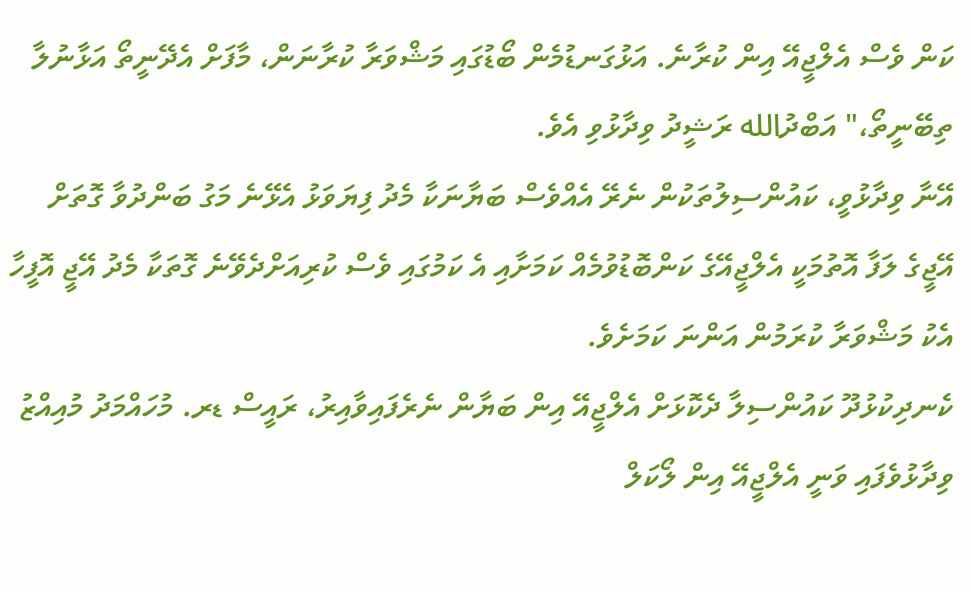ކަން ވެސް އެލްޖީއޭ އިން ކުރާނެ. އަޅުގަނޑުމެން ބޯޑުގައި މަޝްވަރާ ކުރާނަން، މާފަށް އެދޭނީތޯ އަޅާނުލާ ތިބޭނީތޯ،" އަބްދުالله ރަޝީދު ވިދާޅުވި އެވެ.
އޭނާ ވިދާޅުވީ، ކައުންސިލުތަކުން ނެރޭ އެއްވެސް ބަޔާނަކާ މެދު ފިޔަވަޅު އެޅޭނެ މަގު ބަންދުވާ ގޮތަށް އޭޖީގެ ލަފާ އޮތުމަކީ އެލްޖީއޭގެ ކަންބޮޑުވުމެއް ކަމަށާއި އެ ކަމުގައި ވެސް ކުރިއަށްދެވޭނެ ގޮތަކާ މެދު އޭޖީ އޮފީހާ އެކު މަޝްވަރާ ކުރަމުން އަންނަ ކަމަށެވެ.
ކެނދިކުޅުދޫ ކައުންސިލާ ދެކޮޅަށް އެލްޖީއޭ އިން ބަޔާން ނެރެފައިވާއިރު، ރައީސް ޑރ. މުހައްމަދު މުއިއްޒު ވިދާޅުވެފައި ވަނީ އެލްޖީއޭ އިން ލޯކަލް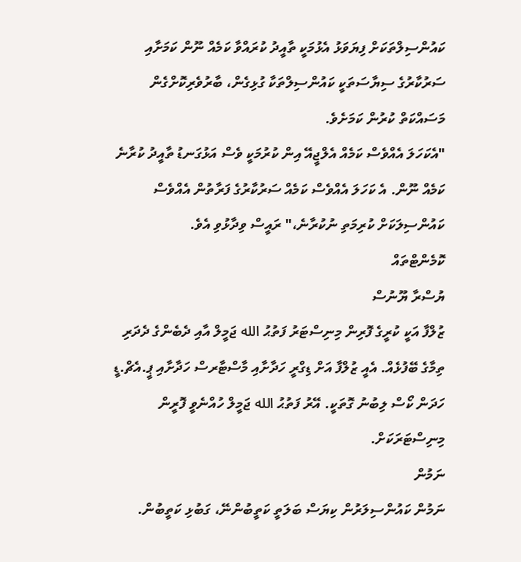ކައުންސިލްތަކަށް ފިޔަވަޅު އެޅުމަކީ ތާއީދު ކުރައްވާ ކަމެއް ނޫން ކަމަށާއި ސަރުކާރުގެ ސިޔާސަތަކީ ކައުންސިލްތަކާ ގުޅިގެން، ބާރުވެރިކޮށްގެން މަސައްކަތް ކުރުން ކަމަށެވެ.
"އެކަހަލަ އެއްވެސް ކަމެއް އެލްޖީއޭ އިން ކުރުމަކީ ވެސް އަޅުގަނޑު ތާއީދު ކުރާނެ ކަމެއް ނޫން. އެ ކަހަލަ އެއްވެސް ކަމެއް ސަރުކާރުގެ ފަރާތުން އެއްވެސް ކައުންސިލަކަށް ކުރިމަތި ނުކުރާނެ،" ރައީސް ވިދާޅުވި އެވެ.
ކޮމެންޓްތައް
ޔުސްރާ ޔޫނުސް
ޒުލްފާ އަކީ ކުރީގެ ފޮރިން މިނިސްޓަރު ފަތުޙު الله ޖަމީލް އާއި ދެބެންގެ ދެދަރި ތިމާގެ ބޭފުޅެއް. އެއީ ޒުލްފާ އަށް ޑިގްރީ ހަދާށާއި މާސްޓާރސް ހަދާށާއި ޕީ.އެޗް.ޑީ ހަދަން ކޯސް ލިބުނު ގޮތަކީ. އޭރު ފަތުޙު الله ޖަމީލް ހުއްނެވީ ފޮރީން މިނިސްޓަރަކަށް.
ނަމުން
ނަމުން ކައުންސިލަރުން ކިޔަސް ބަލަތީ ކަތީބުންނޭ، ގަބުޅި ކަތީބުން.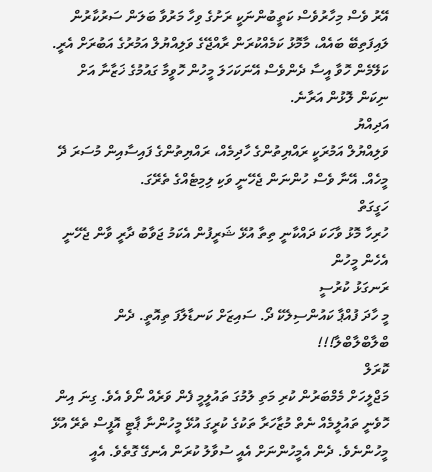އޭރު ވެސް މިހާރުވެސް ކަތީބުންނަކީ ރަށުގެ ވިހާ މަރުވާ ބަލަން ސަރުކާރުން ލައިފަތިބޭ ބައެއް، މާމޮޅު ކަމެއްކުރަން ރާއްޖޭގެ ވަލިއްޔުލް އަމުރުގެ އަބުރަށް އެރީ. ކަލޭމެން ހޮވާ އީސާ ދެންވެސް އޭނަކަހަލަ މީހުން ހޮވީމާ ގައުމުގެ ޚަޒާނާ އަށް ނިކަން ލޮޅުން އަރާނެ.
އަދިއްޔު
ވަލިއްޔުލް އަމުރަކީ ރައްޔިތުންގެ ހާދިމެއް، ރައްޔިތުންގެ ފައިސާއިން މުސަރަ ދޭ މީހެއް. އޭނާ ވެސް ހުންނަން ޖެހޭނީ ވަކި ލިމިޓެއްގެ ތެރޭގަ.
ހަގީގަތް
ހުރިހާ މޮޅު ވާހަކަ ދައްކާނީ ތިތާ އުޅޭ ޝަރީފުން އެކަމު ޖަވާބު ދާރީ ވާން ޖެހޭނީ އެހެން މީހުން
ރަނގަޅު ކުރުސީ
މީ ހާދަ ފުއްޕާ ކައުންސިލެކޭ ދޯ. ސައިޒަށް ކަނޑާލާފަ ތިއޮތީ. ދެން ބްލާބްލާބްލާ!!!
ކޮރަލް
މަޖްލީހަށް މެމްބަރުން ކުރި މަތި ލުމުގަ ތައުލީމީ ފެން ވަރެއް ނޯވެ އެވެ. ގިނަ އިން ހޮވެނީ ތައުލީމެއް ނެތް މުޒާހަރާ ތަކުގެ ކުރީގަ އުޅޭ މީހުންނާ ޕާޓީ އޮފީސް ތެރޭ އުޅޭ މީހުންނެވެ. ދެން އެމީހުންނަށް އެއީ ސުވާލު ކުރަން އެނގޭ ގޮތެވެ. އެއީ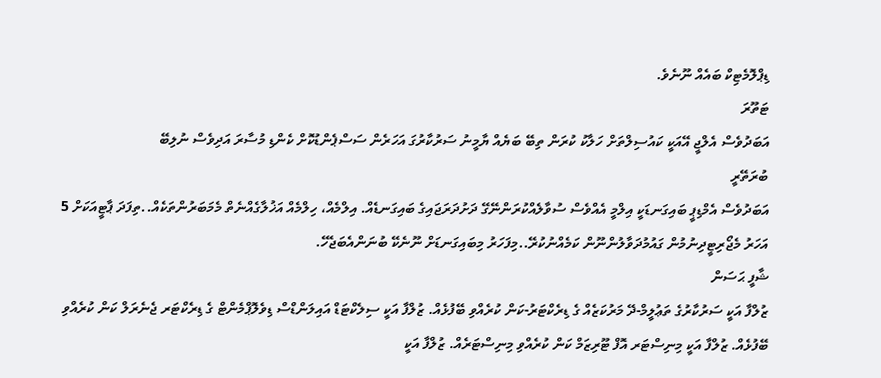ޑިޕްލޮމެޓިކް ބައެއް ނޫނެވެ.
ޓަތޫރަ
އަބަދުވެސް އެލްޖީ އޭއަކީ ކައުސިލްތަށް ހަލާކު ކުރަން ތިބޭ ބަޔެއް ޔާމީނު ސަރުކާރުގަ އަހަރެން ސަސްޕެންޑުކޮށް ކެންޑި މުސާރަ އަދިވެސް ނުލިބޭ
ބުރަތޭރީ
އަބަދުވެސް އެމްޑިޕީ ބައިގަނޑަކީ އިލްމީ އެއްވެސް ސުވާލެއްކުރަންނޭގޭ ދަށުދަރަޖައިގެ ބައިގަނޑެއް. އިލްމެއް، ހިލްމެއް އަޚުލާގެއްނެތް މެމަބަރުންތަކެއް..ތިފަދަ ޕާޓީއަކަށް 5 އަހަރު މެޖޯރިޓީދިނުމުން ގައުމުދަވާލުންނޫން ކަމެއްނުކުރޭ..މިފަހަރު މިބައިގަނޑަށް ނޫނެކޭ ބުނަންއެބަޖެހޭ.
ޝާފީ ޙަސަން
ޒުލްފާ އަކީ ސަރުކާރުގެ ތަޢުލީމް-ދޭ މަރުކަޒެއް ގެ ޑިރެކްޓަރު-ކަން ކުރެއްވި ބޭފުޅެއް. ޒުލްފާ އަކީ ސިލެކްޓަޑް އައިލަންޑްސް ޑިވެލޮޕްމެންޓް ގެ ޑިރެކްޓަރ ޖެނެރަލް ކަން ކުރެއްވި ބޭފުޅެއް. ޒުލްފާ އަކީ މިނިސްޓަރ އޮފް ޓޫރިޒަމް ކަން ކުރެއްވި މިނިސްޓަރެއް. ޒުލްފާ އަކީ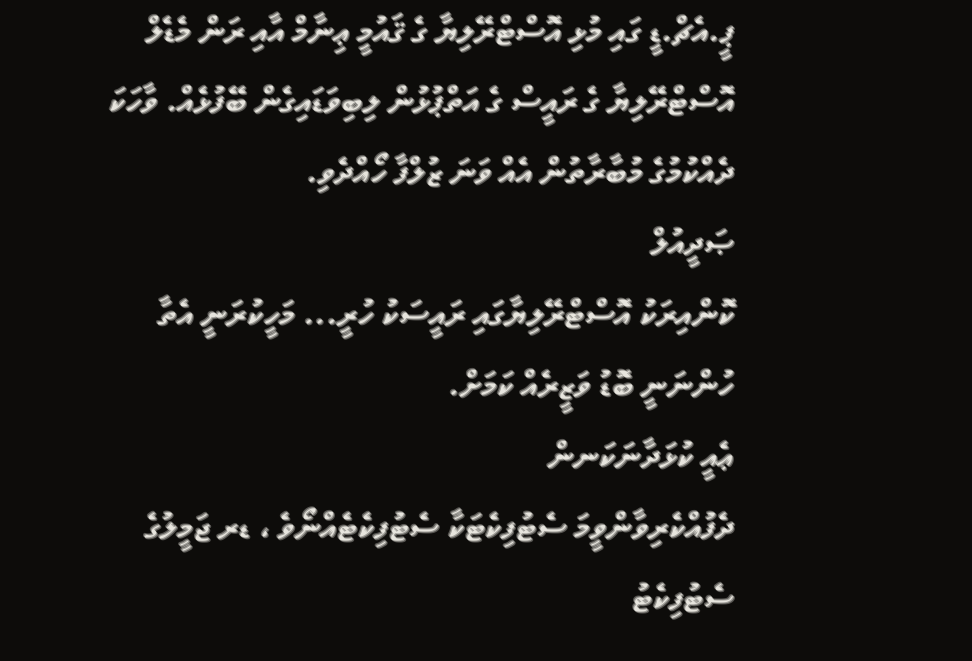ޕީ.އެޗް.ޑީ ގައި މުޅި އޮސްޓްރޭލިޔާ ގެ ޤައުމީ ޢިނާމް އާއި ރަން މެޑެލް އޮސްޓްރޭލިޔާ ގެ ރައީސް ގެ އަތްޕުޅުން ލިބިވަޑައިގެން ބޭފުޅެއް. ވާހަކަ ދެއްކުމުގެ މުބާރާތުން އެއް ވަނަ ޒުލްފާ ހޯއްދެވި.
ޞަދީއުލް
ކޮންއިރަކު އޮސްޓްރޭލިޔާގައި ރައީސަކު ހުރީ... މަހީކުރަނީ އެތާ ހުންނަނީ ބޮޑު ވަޒީރެއް ކަމަށް.
ޢެއީ ކުޅަދާނަކަނން
ދެފުއްކެރިވާންވީމަ ސެޓުފިކެޓަކާ ސެޓުފިކެޓެއްނޯވެ ، ޑރ ޖަމީލުގެ ސެޓުފިކެޓު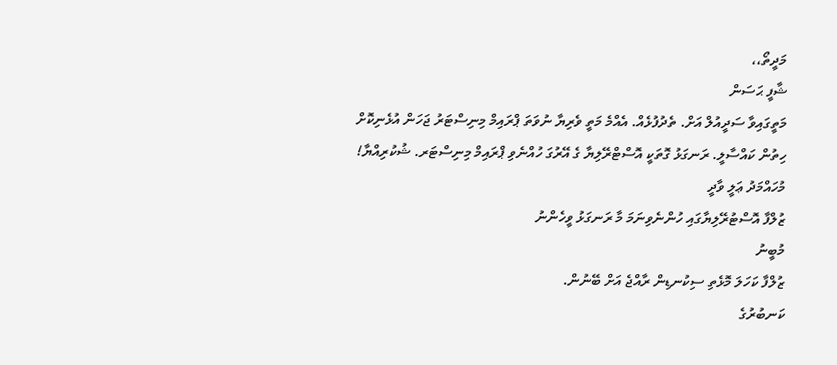މަދީތޯ،،
ޝާފީ ޙަސަން
މަތީގައިވާ ސަދީއުލް އަށް. ތެދުފުޅެއް. އެއްމެ މަތީ ވެރިޔާ ނުވަތަ ޕްރައިމް މިނިސްޓަރު ޖަހަން އުޅެނިކޮށް ހިތުން ކައްސާލީ. ރަނގަޅު ގޮތަކީ އޮސްޓްރޭލިޔާ ގެ އޭރުގަ ހުއްނެވި ޕްރައިމް މިނިސްޓަރ. ޝުކުރިއްޔާ!
މުހައްމަދު ޢަލީ ވާދީ
ޒުލްފާ އޮސްޓުރޭލިޔާގައި ހުންނެވިނަމަ މާ ރަނގަޅު ވީހެންނު
މުބީނު
ޒުލްފާ ކަހަލަ މޮޅެތި ސިކުނޑިން ރާއްޖެ އަށް ބޭނުން.
ކަނބުރުގެ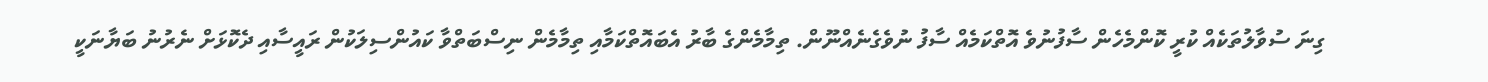ގިނަ ސުވާލުތަކެއް ކުރީ ކޮންމެހެން ސާފުނުވެ އޮތްކަމެއް ސާފު ނުވެގެނެއްނޫން. ތިމާމެންގެ ބާރު އެބައޮތްކަމާއި ތިމާމެން ނިސްބަތްވާ ކައުންސިލަކުން ރައީސާއި ދެކޮޅަށް ނެރުނު ބަޔާނަކީ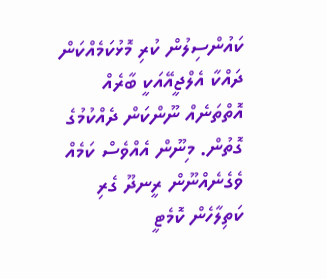ކައުންސިލުން ކުރި މޮޅުކަމެއްކަން ދައްކާ އެލްޖީއޭއަކީ ބާރެއް އޮތްތަނެއް ނޫންކަން ދެއްކުމުގެ ގޮތުން. މިނޫން އެއްވެސް ކަމެއް ވެގެނެއްނޫން ރީނދޫ ގެރި ކަތިލާހެން ކޮމެޓީ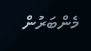މެންބަރުން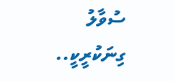ސުވާލު ގިނަކުރީކީ..